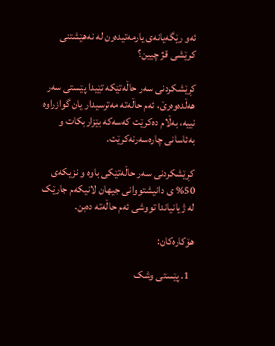ئەو رێگەیانەی یارمەتیدەرن لە نەهێشتنی کرێشی قژ چیین؟

کڕێشکردنی سەر حاڵەتێکە تێیدا پێستی سەر هەڵدەوەرێ، ئەم حاڵەتە مەترسیدار یان گوازراوە نییە، بەڵام دەکرێت کەسەکە بێزاربکات و بەئاسانی چارەسەرنەکرێت.

کڕێشکردنی سەر حاڵەتێکی باوە و نزیکەی 50% ی دانیشتووانی جیهان لانیکەم جارێک لە ژیانیاندا تووشی ئەم حاڵەتە دەبن.

هۆکارەکان:

  1. پێستی وشک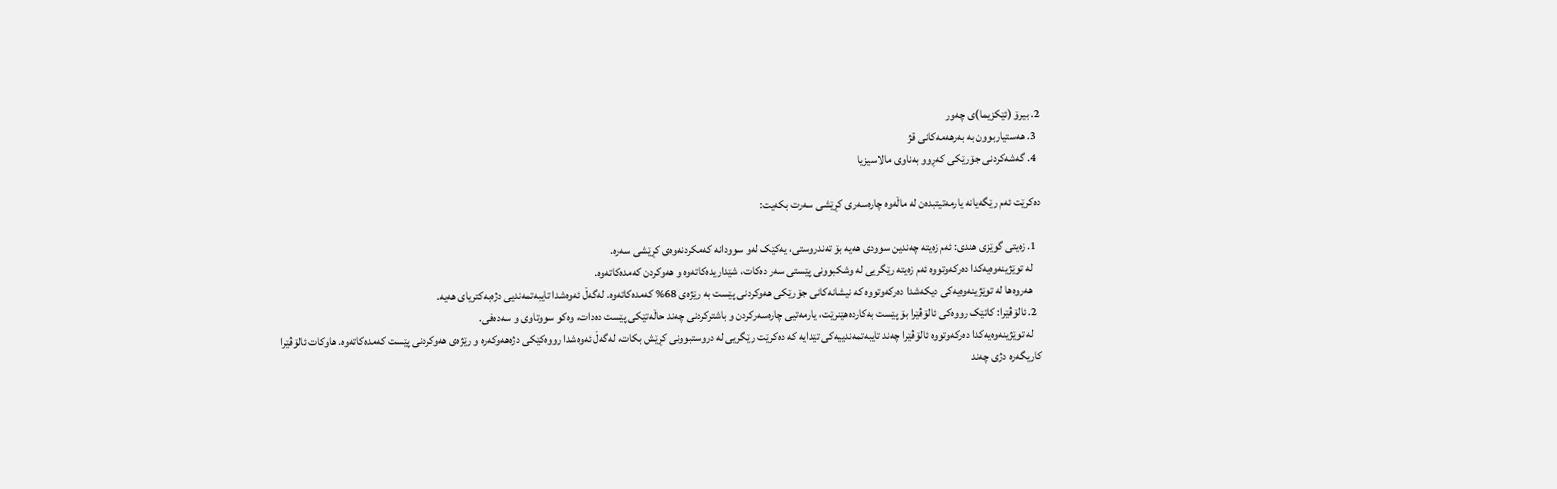2. بیرۆ (ئێکزیما)ی چەور
  3. هەستیاربوون بە بەرهەمەکانی قژ
  4. گەشەکردنی جۆرێکی کەڕوو بەناوی مالاسیزیا

دەکرێت ئەم رێگەیانە یارمەتیتبدەن لە ماڵەوە چارەسەری کڕێشی سەرت بکەیت:

  1. زەیتی گوێزی هندی: ئەم زەیتە چەندین سوودی هەیە بۆ تەندروستی، یەکێک لەو سوودانە کەمکردنەوەی کڕێشی سەرە.
    لە توێژینەوەیەکدا دەرکەوتووە ئەم زەیتە رێگریی لە وشکبوونی پێستی سەر دەکات، شێداریدەکاتەوە و هەوکردن کەمدەکاتەوە.
    هەروەها لە توێژینەوەیەکی دیکەشدا دەرکەوتووە کە نیشانەکانی جۆرێکی هەوکردنی پێست بە رێژەی 68% کەمدەکاتەوە. لەگەڵ ئەوەشدا تایبەتمەندیی دژەبەکتریای هەیە.
  2. ئالۆڤێرا: کاتێک رووەکی ئالۆڤێرا بۆ پێست بەکاردەهێنرێت، یارمەتیی چارەسەرکردن و باشترکردنی چەند حاڵەتێکی پێست دەدات، وەکو سووتاوی و سەدەفی.
    لە توێژینەوەیەکدا دەرکەوتووە ئالۆڤێرا چەند تایبەتمەندییەکی تێدایە کە دەکرێت رێگریی لە دروستبوونی کڕێش بکات، لەگەڵ ئەوەشدا رووەکێکی دژەهەوکەرە و رێژەی هەوکردنی پێست کەمدەکاتەوە. هاوکات ئالۆڤێرا کاریگەرە دژی چەند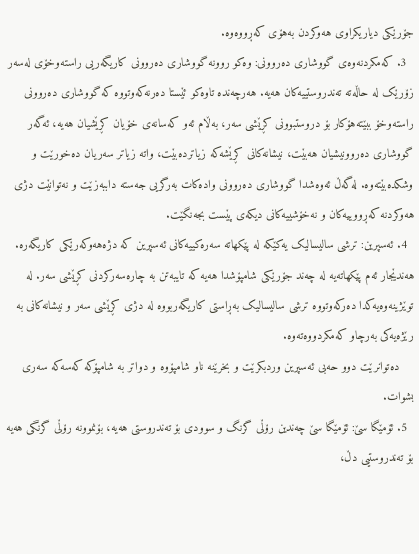جۆرێکی دیاریکراوی هەوکردن بەهۆی کەڕووەوە.
  3. کەمکردنەوەی گووشاری دەروونی: وەکو روونە گووشاری دەروونی کاریگەریی راستەوخۆی لەسەر زۆرێک لە حاڵەتە تەندروستییەکان هەیە. هەرچەندە تاوەکو ئێستا دەرنەکەوتووە کە گووشاری دەروونی راستەوخۆ ببێتەهۆکار بۆ دروستبوونی کڕێشی سەر، بەڵام ئەو کەسانەی خۆیان کڕێشیان هەیە، ئەگەر گووشاری دەروونیشیان هەبێت، نیشانەکانی کڕێشەکە زیاتردەبێت، واتە زیاتر سەریان دەخورێت و وشکدەبێتەوە. لەگەڵ ئەوەشدا گووشاری دەروونی وادەکات بەرگریی جەستە داببەزێت و نەتوانێت دژی هەوکردنە کەڕووییەکان و نەخۆشییەکانی دیکەی پێست بجەنگێت.
  4. ئەسپرین: ترشی سالیسالیک یەکێکە لە پێکهاتە سەرەکییەکانی ئەسپرین کە دژەهەوکەرێکی کاریگەرە. هەندێجار ئەم پێکهاتەیە لە چەند جۆرێکی شامپۆشدا هەیە کە تایبەتن بە چارەسەرکردنی کڕێشی سەر. لە توێژینەوەیەکدا دەرکەوتووە ترشی سالیسالیک بەڕاستی کاریگەربووە لە دژی کڕێشی سەر و نیشانەکانی بە رێژەیەکی بەرچاو کەمکردووەتەوە.
    دەتوانرێت دوو حەبی ئەسپرین وردبکرێت و بخرێنە ناو شامپۆوە و دواتر بە شامپۆکە کەسەکە سەری بشوات.
  5. ئۆمێگا سێ: ئۆمێگا سێ چەندین رۆڵی گرنگ و سوودی بۆ تەندروستی هەیە، بۆنموونە رۆڵی گرنگی هەیە بۆ تەندروستیی دڵ،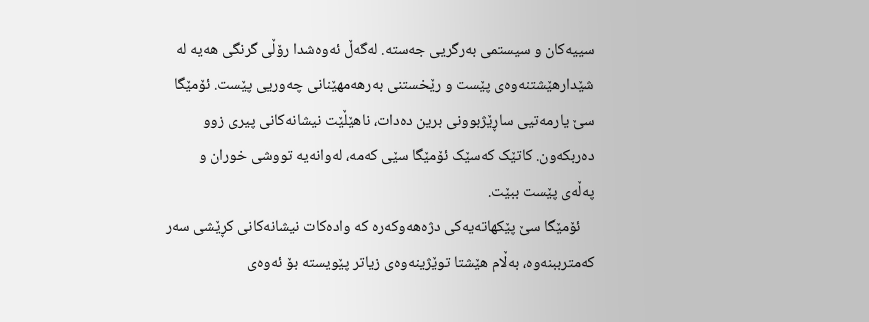سییەکان و سیستمی بەرگریی جەستە. لەگەڵ ئەوەشدا رۆڵی گرنگی هەیە لە شێدارهێشتنەوەی پێست و رێخستنی بەرهەمهێنانی چەوریی پێست. ئۆمێگا سێ یارمەتیی ساڕێژبوونی برین دەدات، ناهێڵێت نیشانەکانی پیری زوو دەربکەون. کاتێک کەسێک ئۆمێگا سێی کەمە، لەوانەیە تووشی خوران و پەڵەی پێست ببێت.
    ئۆمێگا سێ پێکهاتەیەکی دژەهەوکەرە کە وادەکات نیشانەکانی کڕێشی سەر کەمترببنەوە، بەڵام هێشتا توێژینەوەی زیاتر پێویستە بۆ ئەوەی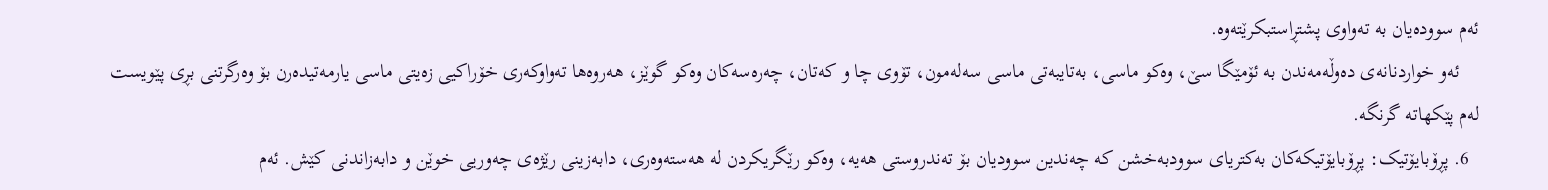ئەم سوودەیان بە تەواوی پشتڕاستبکرێتەوە.
    ئەو خواردنانەی دەوڵەمەندن بە ئۆمێگا سێ، وەکو ماسی، بەتایبەتی ماسی سەلەمون، تۆوی چا و کەتان، چەرەسەکان وەکو گوێز، هەروەها تەواوکەری خۆراکیی زەیتی ماسی یارمەتیدەرن بۆ وەرگرتنی بڕی پێویست لەم پێکهاتە گرنگە.
  6. پڕۆبایۆتیک: پڕۆبایۆتیکەکان بەکتریای سوودبەخشن کە چەندین سوودیان بۆ تەندروستی هەیە، وەکو رێگریکردن لە هەستەوەری، دابەزینی رێژەی چەوریی خوێن و دابەزاندنی کێش. ئەم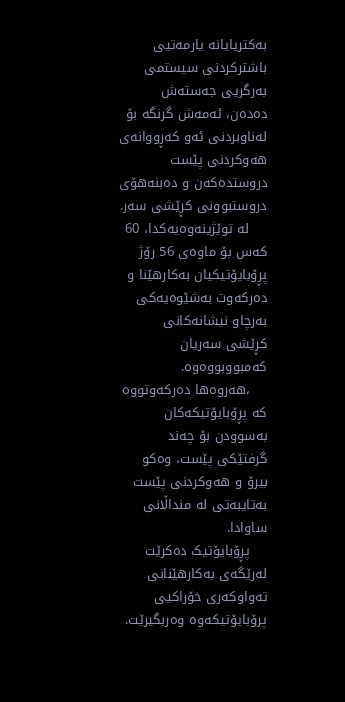بەکتریایانە یارمەتیی باشترکردنی سیستمی بەرگریی جەستەش دەدەن، ئەمەش گرنگە بۆ لەناوبردنی ئەو کەڕووانەی هەوکردنی پێست دروستدەکەن و دەبنەهۆی دروستبوونی کڕێشی سەر.
    لە توێژینەوەیەکدا، 60 کەس بۆ ماوەی 56 رۆژ پڕۆبایۆتیکیان بەکارهێنا و دەرکەوت بەشێوەیەکی بەرچاو نیشانەکانی کڕێشی سەریان کەمبووبووەوە.
    ،هەروەها دەرکەوتووە کە پڕۆبایۆتیکەکان بەسوودن بۆ چەند گرفتێکی پێست، وەکو بیرۆ و هەوکردنی پێست بەتایبەتی لە منداڵانی ساوادا.
    پڕۆبایۆتیک دەکرێت لەرێگەی بەکارهێنانی تەواوکەری خۆراکیی پرۆبایۆتیکەوە وەربگیرێت.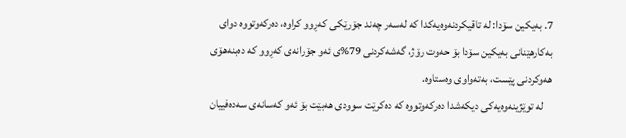7. بەیکین سۆدا: لە تاقیکردنەوەیەکدا کە لەسەر چەند جۆرێکی کەڕوو کراوە، دەرکەوتووە دوای بەکارهێنانی بەیکین سۆدا بۆ حەوت رۆژ، گەشەکردنی 79%ی ئەو جۆرانەی کەڕوو کە دەبنەهۆی هەوکردنی پێست، بەتەواوی وەستاوە.
    لە توێژینەوەیەکی دیکەشدا دەرکەوتووە کە دەکرێت سوودی هەبێت بۆ ئەو کەسانەی سەدەفییان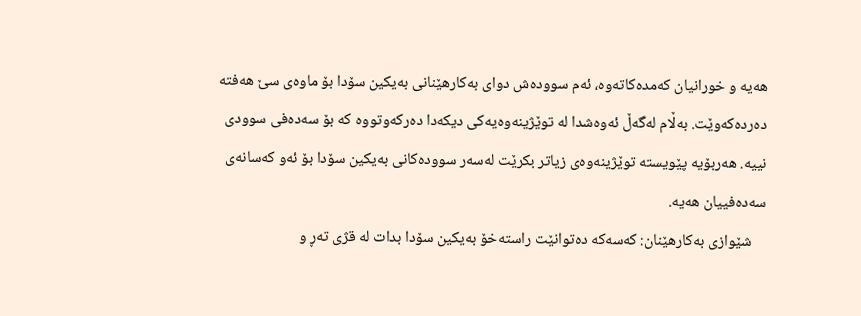هەیە و خورانیان کەمدەکاتەوە، ئەم سوودەش دوای بەکارهێنانی بەیکین سۆدا بۆ ماوەی سێ هەفتە دەردەکەوێت. بەڵام لەگەڵ ئەوەشدا لە توێژینەوەیەکی دیکەدا دەرکەوتووە کە بۆ سەدەفی سوودی نییە. هەربۆیە پێویستە توێژینەوەی زیاتر بکرێت لەسەر سوودەکانی بەیکین سۆدا بۆ ئەو کەسانەی سەدەفییان هەیە.
    شێوازی بەکارهێنان: کەسەکە دەتوانێت راستەخۆ بەیکین سۆدا بدات لە قژی تەڕ و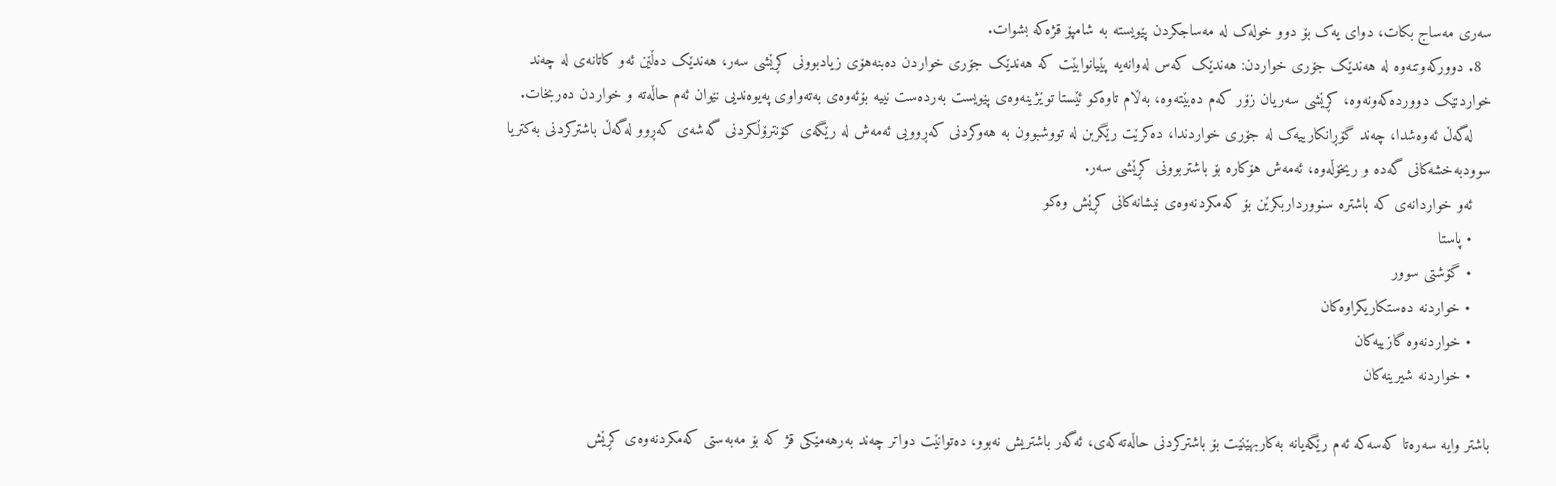سەری مەساج بکات، دوای یەک بۆ دوو خولەک لە مەساجکردن پێویستە بە شامپۆ قژەکە بشوات.
  8. دوورکەوتنەوە لە هەندێک جۆری خواردن: هەندێک کەس لەوانەیە پێیانوابێت کە هەندێک جۆری خواردن دەبنەهۆی زیادبوونی کڕێشی سەر، هەندێک دەڵێن ئەو کاتانەی لە چەند خواردنێک دووردەکەونەوە، کڕێشی سەریان زۆر کەم دەبێتەوە، بەڵام تاوەکو ئێستا توێژینەوەی پێویست بەردەست نییە بۆئەوەی بەتەواوی پەیوەندیی نێوان ئەم حاڵەتە و خواردن دەربخات.
    لەگەڵ ئەوەشدا، چەند گۆڕانکارییەک لە جۆری خواردندا، دەکرێت رێگربن لە تووشبوون بە هەوکردنی کەڕوویی ئەمەش لە رێگەی کۆنترۆڵکردنی گەشەی کەڕوو لەگەڵ باشترکردنی بەکتریا سوودبەخشەکانی گەدە و ریخۆڵەوە، ئەمەش هۆکارە بۆ باشتربوونی کڕێشی سەر.
    ئەو خواردانەی کە باشترە سنوورداربکرێن بۆ کەمکردنەوەی نیشانەکانی کڕێش وەکو
    • پاستا
    • گۆشتی سوور
    • خواردنە دەستکاریکراوەکان
    • خواردنەوە گازییەکان
    • خواردنە شیرینەکان

باشتر وایە سەرەتا کەسەکە ئەم رێگەیانە بەکاربهێنێت بۆ باشترکردنی حاڵەتەکەی، ئەگەر باشتریش نەبوو، دەتوانێت دواتر چەند بەرهەمێکی قژ کە بۆ مەبەستی کەمکردنەوەی کڕێش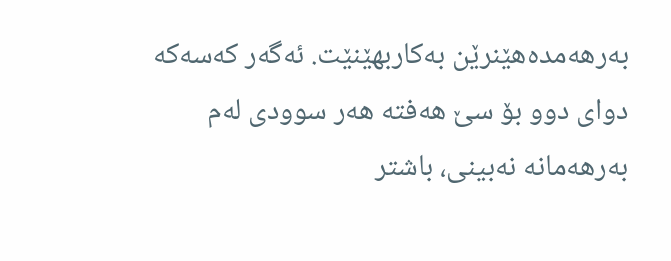بەرهەمدەهێنرێن بەکاربهێنێت. ئەگەر کەسەکە دوای دوو بۆ سێ هەفتە هەر سوودی لەم بەرهەمانە نەبینی، باشتر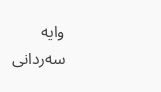وایە سەردانی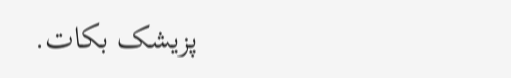پزیشک بکات.